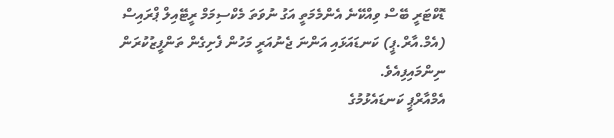ޑޮކްޓަރީ ބޭސް ވިއްކޭނެ އެންމެމަތީ އަގު ނުވަތަ މެކްސިމަމް ރީޓޭއިލް ޕްރައިސް (އެމް.އާރް.ޕީ) ކަނޑައަޅައި އަންނަ ޖެނުއަރީ މަހުން ފެށިގެން ތަންފީޒުކުރަން ނިންމައިފިއެވެ.
އެމްއާރްޕީ ކަނޑައެޅުމުގެ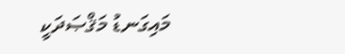މައިގަނޑު މަޤްޞަދަކީ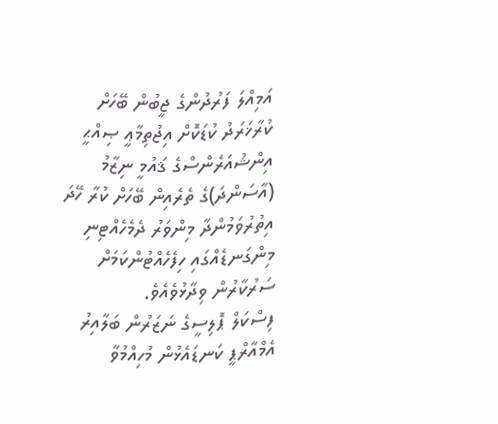އަމިއްލަ ފަރުދުންގެ ޖީބުން ބޭހަށް ކުރާޚަރަދު ކުޑަކޮށް އިޖުތިމާޢީ ޞިއްޙީ އިންޝުއަރެންސްގެ ޤައުމީ ނިޒާމު (އާސަންދަ)ގެ ތެރެއިން ބޭހަށް ކުރާ ހޭދަ އިތުރުވަމުންދާ މިންވަރު ދެމެހެއްޓިނި މިންގަނޑެއްގައި ހިފެހެއްޓުންކަމަށް ސަރުކާރުން ވިދާޅުވެއެވެ.
ފިސްކަލް ޕޮލިސީގެ ނަޒަރުން ބަލާއިރު އެމްއާރްޕީ ކަނޑައެޅުން މުހިއްމުވާ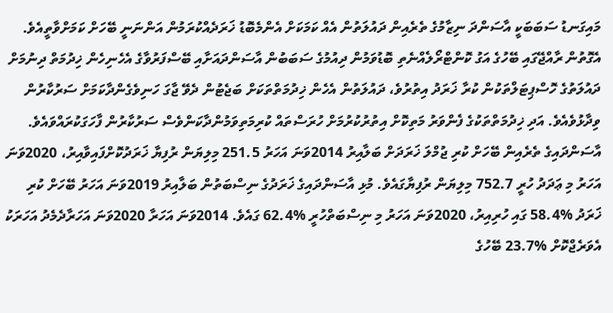މައިގަނޑު ސަބަބަކީ އާސަންދަ ނިޒާމުގެ ތެރެއިން ދައުލަތުން އެއް ކަމަކަށް އެންމެބޮޑު ޚަރަދެއްކުރަމުން އަންނަނީ ބޭހަށް ކަމަށްވާތީއެވެ. އެގޮތުން ރާއްޖޭގައި ބޭހުގެ އަގު ކޮންޓްރޯލެއްނެތި ބޮޑުވަމުން ދިއުމުގެ ސަބަބުން އާސަންދައަށާއި ބޭސްފަރުވާގެ އެހެނިހެން ޚިދުމަތް ދިނުމަށް ދައުލަތުގެ ހޮސްޕިޓަލްތަކުން ކުރާ ޚަރަދު އިތުރުވެ، ދައުލަތުން އެހެން ޚިދުމަތްތަކަށް ބަޖެޓުން ދެވޭ ޖާގަ ހަނިވެގެންދާކަމަށް ސަރުކާރުން ވިދާޅުވެއެވެ. އަދި ޚިދުމަތްތަކުގެ ފެންވަރު މަތިކޮށް އިތުރުކުރުމަށް ހުރަސްތައް ކުރިމަތިވަމުންދާކަންވެސް ސަރުކާރުން ފާހަގަކުރައްވައެވެ.
އާސަންދައިގެ ތެރެއިން ބޭހަށް ކުރި ޖުމްލަ ޚަރަދަށް ބަލާއިރު 2014ވަނަ އަހަރު 251.5 މިލިޔަން ރުފިޔާ ޚަރަދުކޮށްފައިވާއިރު، 2020ވަނަ އަހަރު މި ޢަދަދު ހުރީ 752.7 މިލިޔަން ރުފިޔާގައެވެ. މުޅި އާސަންދައިގެ ޚަރަދުގެ ނިސްބަތުން ބަލާއިރު 2019ވަނަ އަހަރު ބޭހަށް ކުރި ޚަރަދު %58.4 ގައި ހުރިއިރު، 2020ވަނަ އަހަރު މި ނިސްބަތްހުރީ %62.4 ގައެވެ. 2014ވަނަ އަހަރާ 2020ވަނަ އަހަރާދެމެދު އަހަރަކު އެވަރެޖްކޮށް %23.7 ބޭހުގެ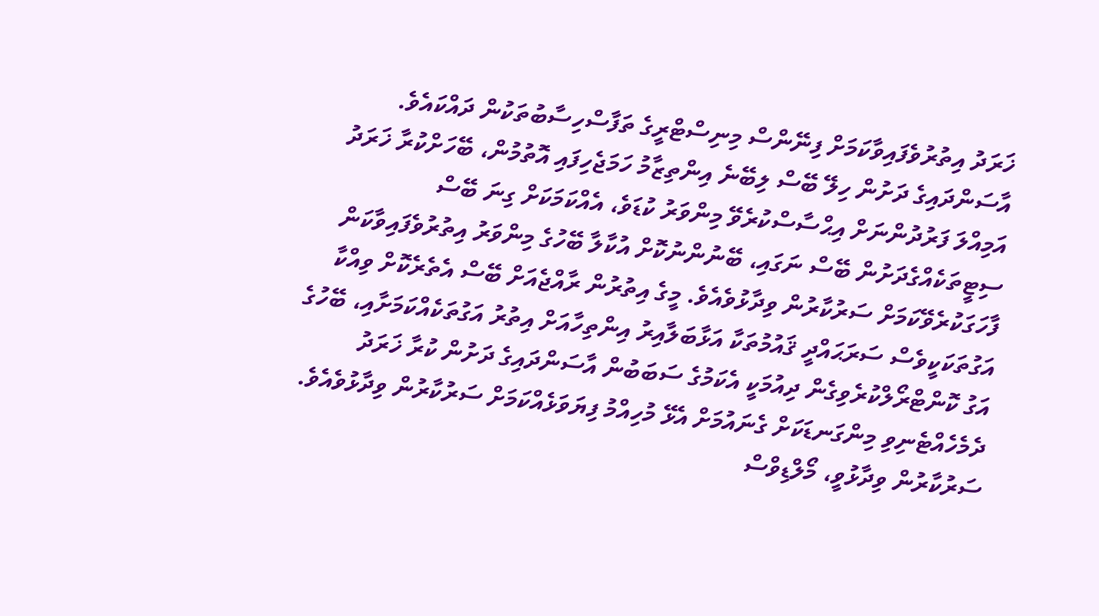ޚަރަދު އިތުރުވެފައިވާކަމަށް ފިނޭންސް މިނިސްޓްރީގެ ތަފާސްހިސާބުތަކުން ދައްކައެވެ.
އާސަންދައިގެ ދަށުން ހިލޭ ބޭސް ލިބޭނެ އިންތިޒާމު ހަމަޖެހިފައި އޮތުމުން، ބޭހަށްކުރާ ޚަރަދު އަމިއްލަ ފަރުދުންނަށް އިޙްސާސްކުރެވޭ މިންވަރު ކުޑަވެ، އެއްކަމަކަށް ގިނަ ބޭސް ސިޓީތަކެއްގެދަށުން ބޭސް ނަގައި، ބޭނުންނުކޮށް އުކާލާ ބޭހުގެ މިންވަރު އިތުރުވެފައިވާކަން ފާހަގަކުރެވޭކަމަށް ސަރުކާރުން ވިދާޅުވެއެވެ. މީގެ އިތުރުން ރާއްޖެއަށް ބޭސް އެތެރެކޮށް ވިއްކާ އަގުތަކަކީވެސް ސަރަޙައްދީ ޤައުމުތަކާ އަޅާބަލާއިރު އިންތިހާއަށް އިތުރު އަގުތަކެއްކަމަށާއި، ބޭހުގެ އަގު ކޮންޓްރޯލްކުރެވިގެން ދިއުމަކީ އެކަމުގެ ސަބަބުން އާސަންދައިގެ ދަށުން ކުރާ ޚަރަދު ދެމެހެއްޓެނިވި މިންގަނޑަކަށް ގެނައުމަށް އެޅޭ މުހިއްމު ފިޔަވަޅެއްކަމަށް ސަރުކާރުން ވިދާޅުވެއެވެ.
ސަރުކާރުން ވިދާޅުވީ، މޯލްޑިވްސް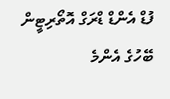ފުޑް އެންޑް ޑްރަގް އޮތޯރިޓީން ބޭހުގެ އެންމެ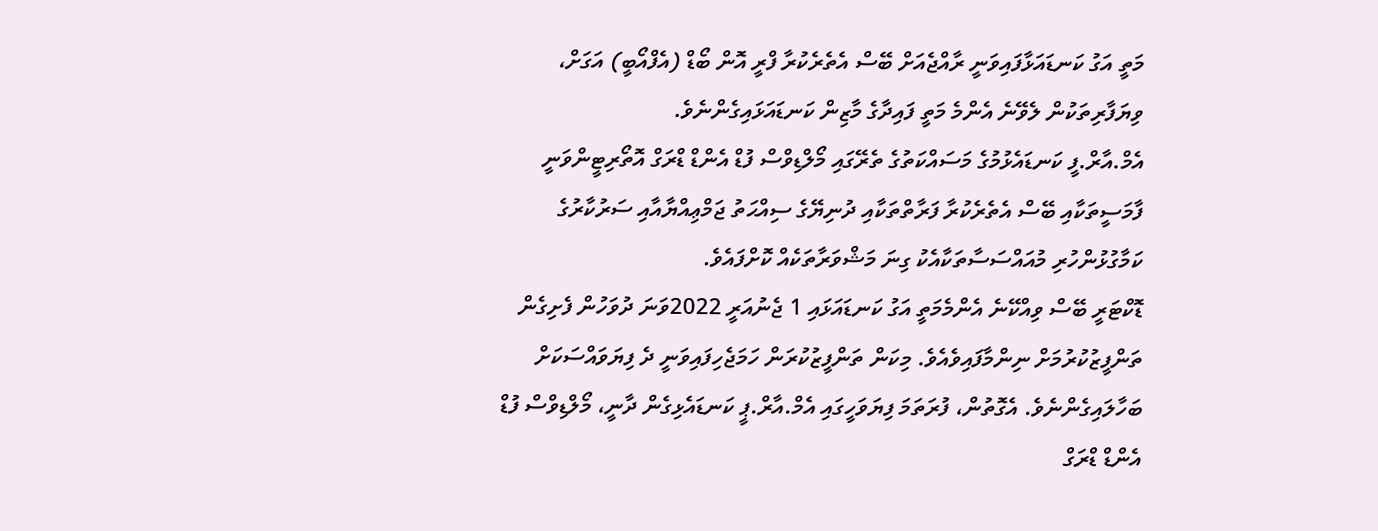މަތީ އަގު ކަނޑައަޅާފައިވަނީ ރާއްޖެއަށް ބޭސް އެތެރެކުރާ ފްރީ އޮން ބޯޑް (އެފްއޯބީ) އަގަށް، ވިޔަފާރިތަކުން ލެވޭނެ އެންމެ މަތީ ފައިދާގެ މާޒިން ކަނޑައަޅައިގެންނެވެ.
އެމް.އާރް.ފީ ކަނޑައެޅުމުގެ މަސައްކަތުގެ ތެރޭގައި މޯލްޑިވްސް ފުޑް އެންޑް ޑްރަގް އޮތޯރިޓީންވަނީ ފާމަސީތަކާއި ބޭސް އެތެރެކުރާ ފަރާތްތަކާއި ދުނިޔޭގެ ސިއްޙަތު ޖަމްޢިއްޔާއާއި ސަރުކާރުގެ ކަމާގުޅުންހުރި މުއައްސަސާތަކާއެކު ގިނަ މަޝްވަރާތަކެއް ކޮށްފައެވެ.
ޑޮކްޓަރީ ބޭސް ވިއްކޭނެ އެންމެމަތީ އަގު ކަނޑައަޅައި 1 ޖެނުއަރީ 2022ވަނަ ދުވަހުން ފެށިގެން ތަންފީޒުކުރުމަށް ނިންމާފައިވެއެވެ. މިކަން ތަންފީޒުކުރަން ހަމަޖެހިފައިވަނީ ދެ ފިޔަވައްސަކަށް ބަހާލައިގެންނެވެ. އެގޮތުން، ފުރަތަމަ ފިޔަވަހީގައި އެމް.އާރް.ޕީ ކަނޑައެޅިގެން ދާނީ، މޯލްޑިވްސް ފުޑް އެންޑް ޑްރަގް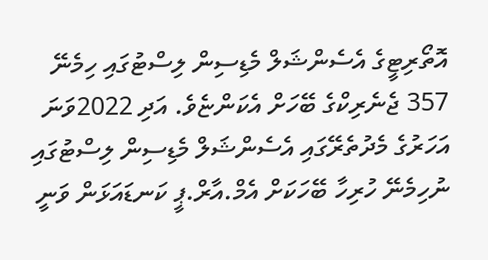އޮތޯރިޓީގެ އެސެންޝަލް މެޑިސިން ލިސްޓުގައި ހިމެނޭ 357 ޖެނެރިކްގެ ބޭހަށް އެކަންޏެވެ. އަދި 2022ވަނަ އަހަރުގެ މެދުތެރޭގައި އެސެންޝަލް މެޑިސިން ލިސްޓުގައި ނުހިމެނޭ ހުރިހާ ބޭހަކަށް އެމް.އާރް.ޕީ ކަނޑައަޅަން ވަނީ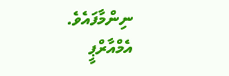ނިންމާފައެވެ.
އެމްއާރްޕީ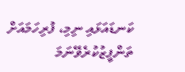ކަނޑައަޅައި ނިމި، ފުރިހަމައަށް ތަންފީޒުކުރެވޭނަމަ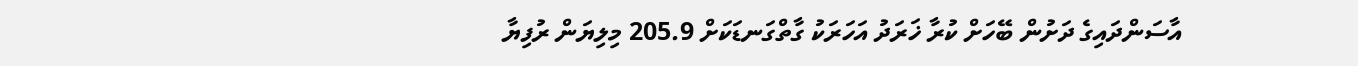އާސަންދައިގެ ދަށުން ބޭހަށް ކުރާ ޚަރަދު އަހަރަކު ގާތްގަނޑަކަށް 205.9 މިލިޔަން ރުފިޔާ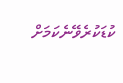ކުޑަކުރެވޭނެކަމަށް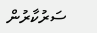ސަރުކާރުން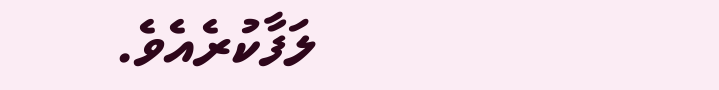ލަފާކުރެއެވެ.